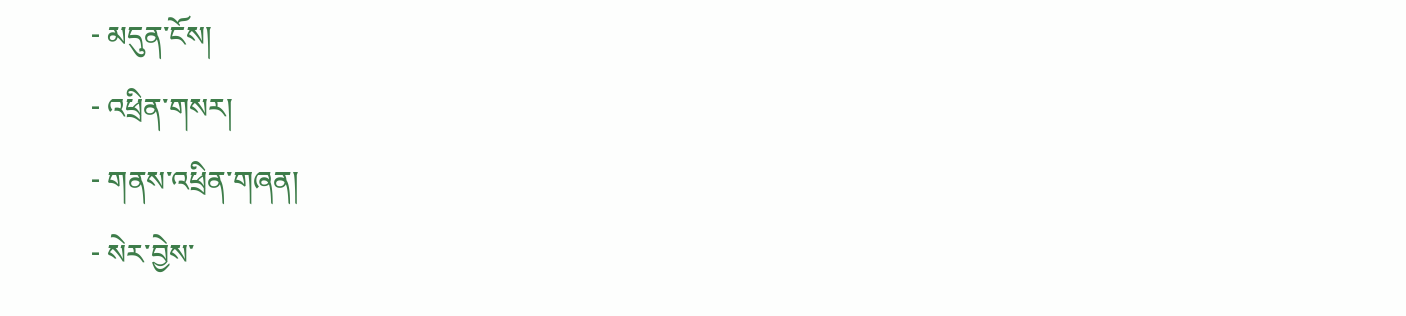- མདུན་ངོས།
- འཕྲིན་གསར།
- གནས་འཕྲིན་གཞན།
- སེར་བྱེས་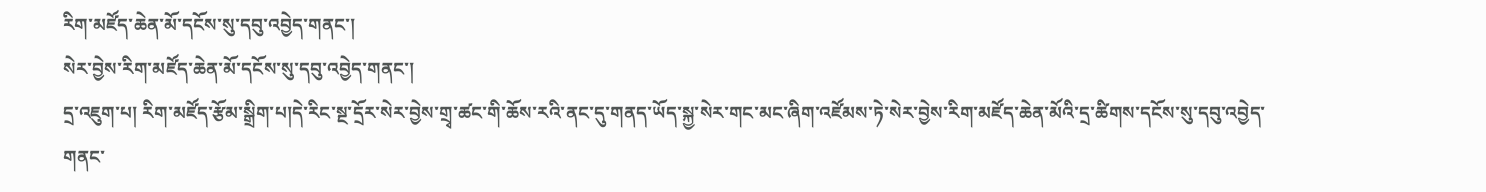རིག་མཛོད་ཆེན་མོ་དངོས་སུ་དབུ་འབྱེད་གནང་།
སེར་བྱེས་རིག་མཛོད་ཆེན་མོ་དངོས་སུ་དབུ་འབྱེད་གནང་།
དྲ་འཇུག་པ། རིག་མཛོད་རྩོམ་སྒྲིག་པ།དེ་རིང་སྔ་དྲོར་སེར་བྱེས་གྲྭ་ཚང་གི་ཆོས་རའི་ནང་དུ་གནད་ཡོད་སྐྱ་སེར་གང་མང་ཞིག་འཛོམས་ཏེ་སེར་བྱེས་རིག་མཛོད་ཆེན་མོའི་དྲ་ཚིགས་དངོས་སུ་དབུ་འབྱེད་གནང་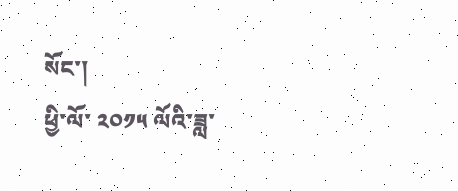སོང་།
ཕྱི་ལོ་ ༢༠༡༥ ལོའི་ཟླ་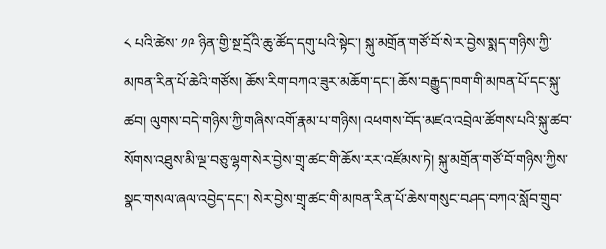༨ པའི་ཚེས་ ༡༩ ཉིན་གྱི་སྔ་དྲོའི་ཆུ་ཚོད་དགུ་པའི་སྟེང་། སྐུ་མགྲོན་གཙོ་བོ་སེ་ར་བྱེས་སྨད་གཉིས་ཀྱི་མཁན་རིན་པོ་ཆེའི་གཙོས། ཆོས་རིག་བཀའ་ཟུར་མཆོག་དང་། ཆོས་བརྒྱུད་ཁག་གི་མཁན་པོ་དང་སྐུ་ཚབ། ལུགས་བདེ་གཉིས་ཀྱི་གཞིས་འགོ་རྣམ་པ་གཉིས། འཕགས་བོད་མཛའ་འབྲེལ་ཚོགས་པའི་སྐུ་ཚབ་སོགས་འཐུས་མི་ལྔ་བཅུ་ལྷག་སེར་བྱེས་གྲྭ་ཚང་གི་ཆོས་རར་འཛོམས་ཏེ། སྐུ་མགྲོན་གཙོ་བོ་གཉིས་ཀྱིས་སྣང་གསལ་ཞལ་འབྱེད་དང་། སེར་བྱེས་གྲྭ་ཚང་གི་མཁན་རིན་པོ་ཆེས་གསུང་བཤད་བཀའ་སློབ་གྲུབ་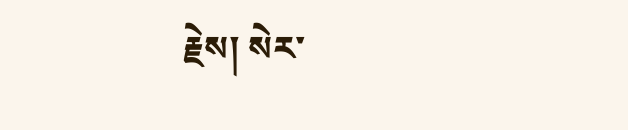རྗེས། སེར་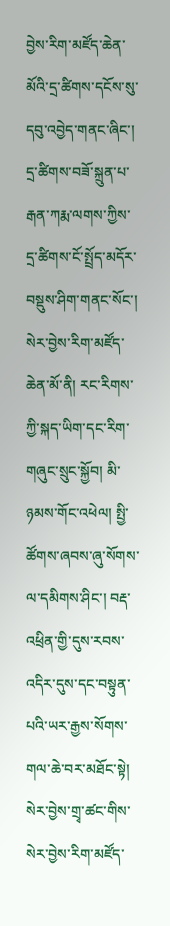བྱེས་རིག་མཛོད་ཆེན་མོའི་དྲ་ཚིགས་དངོས་སུ་དབུ་འབྱེད་གནང་ཞིང་། དྲ་ཚིགས་བཟོ་སྐྲུན་པ་རྒན་ཀརྨ་ལགས་ཀྱིས་དྲ་ཚིགས་ངོ་སྤྲོད་མདོར་བསྡུས་ཤིག་གནང་སོང་།
སེར་བྱེས་རིག་མཛོད་ཆེན་མོ་ནི། རང་རིགས་ཀྱི་སྐད་ཡིག་དང་རིག་གཞུང་སྲུང་སྐྱོབ། མི་ཉམས་གོང་འཕེལ། སྤྱི་ཚོགས་ཞབས་ཞུ་སོགས་ལ་དམིགས་ཤིང་། བརྡ་འཕྲིན་གྱི་དུས་རབས་འདིར་དུས་དང་བསྟུན་པའི་ཡར་རྒྱས་སོགས་གལ་ཆེ་བར་མཐོང་སྟེ། སེར་བྱེས་གྲྭ་ཚང་གིས་སེར་བྱེས་རིག་མཛོད་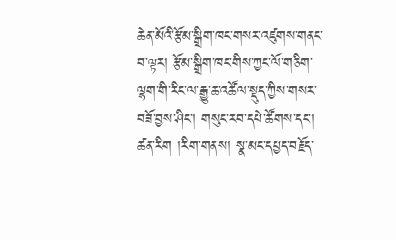ཆེན་མོའི་རྩོམ་སྒྲིག་ཁང་གསར་འཛུགས་གནང་བ་ལྟར། རྩོམ་སྒྲིག་ཁང་གིས་ཀྱང་ལོ་གཅིག་ལྷག་གི་རིང་ལ་རྒྱུ་ཆ་འཚོལ་སྡུད་ཀྱིས་གསར་བཟོ་བྱས་ཤིང་། གསུང་རབ་དཔེ་ཚོགས་དང་། ཚན་རིག །རིག་གནས། སྣ་མང་དཔྱད་བརྗོད་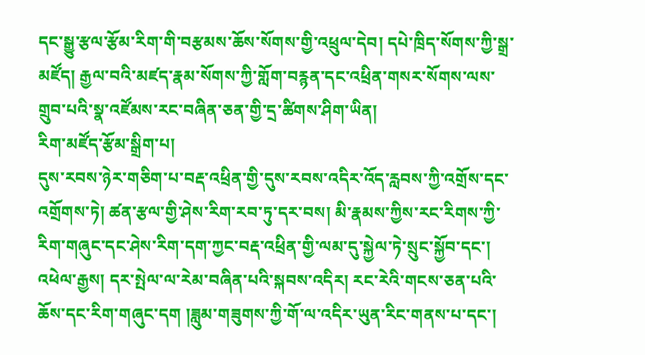དང་སྒྱུ་རྩལ་རྩོམ་རིག་གི་བརྩམས་ཆོས་སོགས་གྱི་འཕྲུལ་དེབ། དཔེ་ཁྲིད་སོགས་ཀྱི་སྒྲ་མཛོད། རྒྱལ་བའི་མཛད་རྣམ་སོགས་ཀྱི་གློག་བརྙན་དང་འཕྲིན་གསར་སོགས་ལས་གྲུབ་པའི་སྣ་འཛོམས་རང་བཞིན་ཅན་གྱི་དྲ་ཚིགས་ཤིག་ཡིན།
རིག་མཛོད་རྩོམ་སྒྲིག་པ།
དུས་རབས་ཉེར་གཅིག་པ་བརྡ་འཕྲིན་གྱི་དུས་རབས་འདིར་འོད་རླབས་ཀྱི་འགྲོས་དང་འགྲོགས་ཏེ། ཚན་རྩལ་གྱི་ཤེས་རིག་རབ་ཏུ་དར་བས། མི་རྣམས་ཀྱིས་རང་རིགས་ཀྱི་རིག་གཞུང་དང་ཤེས་རིག་དག་ཀྱང་བརྡ་འཕྲིན་གྱི་ལམ་དུ་སྐྱེལ་ཏེ་སྲུང་སྐྱོབ་དང་། འཕེལ་རྒྱས། དར་སྤེལ་ལ་རེམ་བཞིན་པའི་སྐབས་འདིར། རང་རེའི་གངས་ཅན་པའི་ཆོས་དང་རིག་གཞུང་དག །ཟླུམ་གཟུགས་ཀྱི་གོ་ལ་འདིར་ཡུན་རིང་གནས་པ་དང་།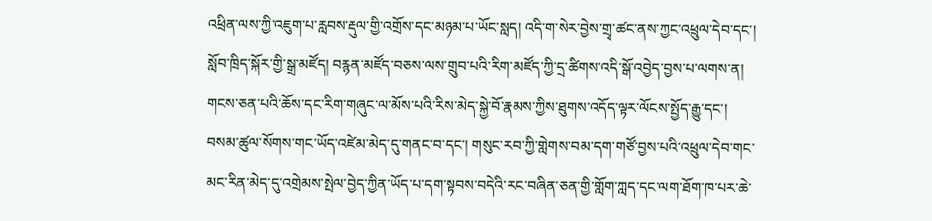འཕྲིན་ལས་ཀྱི་འཇུག་པ་རླབས་རྡུལ་གྱི་འགྲོས་དང་མཉམ་པ་ཡོང་སླད། འདི་ག་སེར་བྱེས་གྲྭ་ཚང་ནས་ཀྱང་འཕྲུལ་དེབ་དང་། སློབ་ཁྲིད་སྐོར་གྱི་སྒྲ་མཛོད། བརྙན་མཛོད་བཅས་ལས་གྲུབ་པའི་རིག་མཛོད་ཀྱི་དྲ་ཚིགས་འདི་སྒོ་འབྱེད་བྱས་པ་ལགས་ན། གངས་ཅན་པའི་ཆོས་དང་རིག་གཞུང་ལ་མོས་པའི་རིས་མེད་སྐྱེ་བོ་རྣམས་ཀྱིས་ཐུགས་འདོད་ལྟར་ལོངས་སྤྱོད་རྒྱུ་དང་། བསམ་ཚུལ་སོགས་གང་ཡོད་འཛེམ་མེད་དུ་གནང་བ་དང་། གསུང་རབ་ཀྱི་གླེགས་བམ་དག་གཙོ་བྱས་པའི་འཕྲུལ་དེབ་གང་མང་རིན་མེད་དུ་འགྲེམས་སྤེལ་བྱེད་ཀྱིན་ཡོད་པ་དག་སྟབས་བདེའི་རང་བཞིན་ཅན་གྱི་གློག་ཀླད་དང་ལག་ཐོག་ཁ་པར་ཆེ་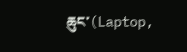ཆུང་(Laptop,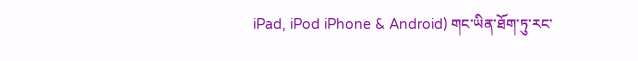iPad, iPod iPhone & Android) གང་ཡིན་ཐོག་ཏུ་རང་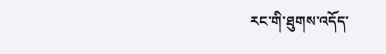རང་གི་ཐུགས་འདོད་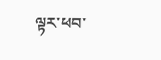ལྟར་ཕབ་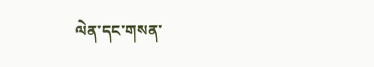ལེན་དང་གསན་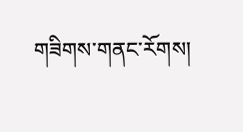གཟིགས་གནང་རོགས།